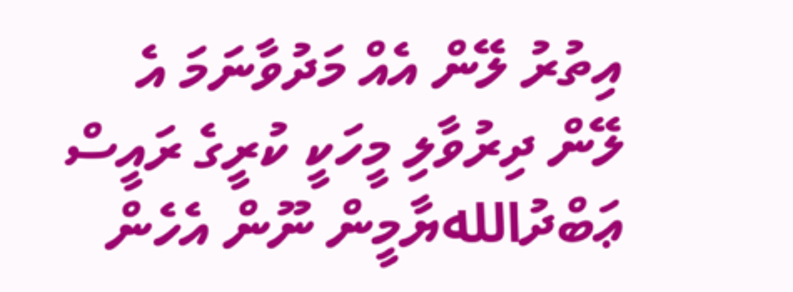އިތުރު ލޭން އެއް މަދުވާނަމަ އެ ލޭން ދިރުވާލި މީހަކީ ކުރީގެ ރައީސް ޢަބްދުاللهޔާމީން ނޫން އެހެން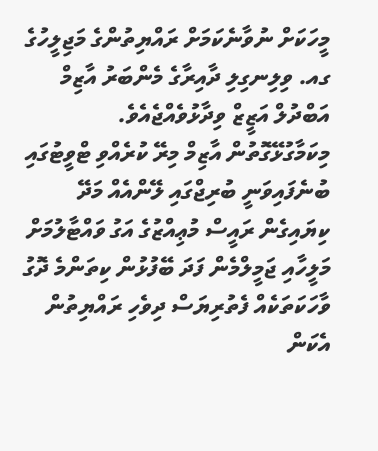މީހަކަށް ނުވާނެކަމަށް ރައްޔިތުންގެ މަޖިލީހުގެ ގއ. ވިލިނގިލި ދާއިރާގެ މެންބަރު އާޒިމް އަބްދުލް އަޒީޒް ވިދާޅުވެއްޖެއެވެ.
މިކަމާގުޅޭގޮތުން އާޒިމް މިރޭ ކުރެއްވި ޓްވީޓުގައި ބުނެފައިވަނީ ބުރިޖްގައި ލޭންއެއް މަދޭ ކިޔައިގެން ރައީސް މުޢިއްޒުގެ އަގު ވައްޓާލުމަށް މަލީހާއި ޖަމީލްމެން ފަދަ ބޭފުޅުން ކިތަންމެ ދޮގު ވާހަކަތަކެއް ފެތުރިޔަސް ދިވެހި ރައްޔިތުން އެކަން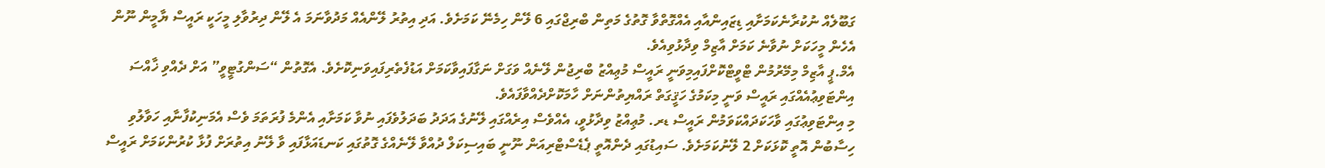ގަބޫލެއް ނުކުރާނެކަމަށާއި ޑިޒައިންއާއި އެއްގޮތްވާ ގޮތުގެ މަތިން ބްރިޖްގައި 6 ލޭން ހިމެނޭ ކަމަށެވެ. އަދި އިތުރު ލޭންއެއް މަދުވާނަމަ އެ ލޭން ދިރުވާލި މީހަކީ ރައީސް ޔާމީން ނޫން އެހެން މީހަކަށް ނުވާނެ ކަމަށް އާޒިމް ވިދާޅުވިއެވެ.
އެމް.ޕީ އާޒިމް މިމޭރުމުން ޓްވީޓްކޮށްފައިމިވަނީ ރައީސް މުޢިއްޒު ބްރިޖުން ލޭނެއް ވަގަށް ނަގާފައިވާކަމަށް އަޑުފެތެރިފައިވަނިކޮށެވެ. އެގޮތުން “ސަންގުޓީވީ” އަށް ދެއްވި ޚާއްސަ އިންޓަވިޢުއެއްގައި ރައީސް ވަނީ މިކަމުގެ ހަޤީގަތް ރައްޔިތުންނަށް ހާމަކޮށްދެއްވާފައެވެ.
މި އިންޓަވިޢުގައި ވާހަކަދައްކަވަމުން ރައީސް ޑރ. މުޢިއްޒު ވިދާޅުވީ، އެއްވެސް އިރެއްގައި ލޭނުގެ އަދަދު ބަދަލުވެފައި ނުވާ ކަމަށާއި އެންމެ ފުރަތަމަ ވެސް އެމަނިކުފާނާއި ހަވާލުވި ހިސާބުން އޮތީ ކޮޅަކަށް 2 ލޭނުކަމަށެވެ. ސައިޑުގައި ދެންއޮތީ ޕެޑެސްޓްރިއަން ނޫނީ ބައިސިކަލް ދުއްވާ ލޭނެއްގެ ގޮތުގައި ކަނޑައަޅާފައި ވާ ލޭނު އިތުރަށް ފުޅާ ކުރުންކަމަށް ރައީސް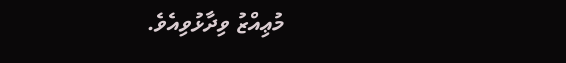މުޢިއްޒު ވިދާޅުވިއެވެ.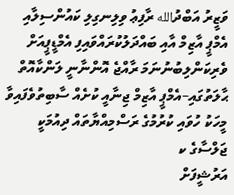ވަޒީރު އަބްދުالله ރާފިޢު ވިލިނގިލި ކައުންސިލާއި އެމްޕީ އާޒިމް އާއި ބައްދަލުކުރައްވައިފި އެމްޑީޕީއަށް ވެރިކަންލިބުނުނަމަ ރާއްޖެ އޮންނާނީ ލަންކާއޮތް ޙާލަތުގައި–އެމްޕީ އާޒިމް ޖިނާއީ ކުށެއް ސާބިތުވެފައިވާ މީހަކު ހުވައި ކުރުމުގެ ރަސްމިއްޔާތައް ދިއުމަކީ ޖަލްސާގެ ކ
އަރުޝީފަށް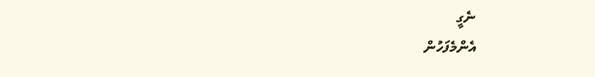ނެގީ
އެންމެފަހުން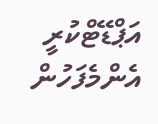އަޕްޑޭޓްކުރީ
އެންމެފަހުން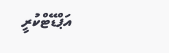އަޕްޑޭޓްކުރީ